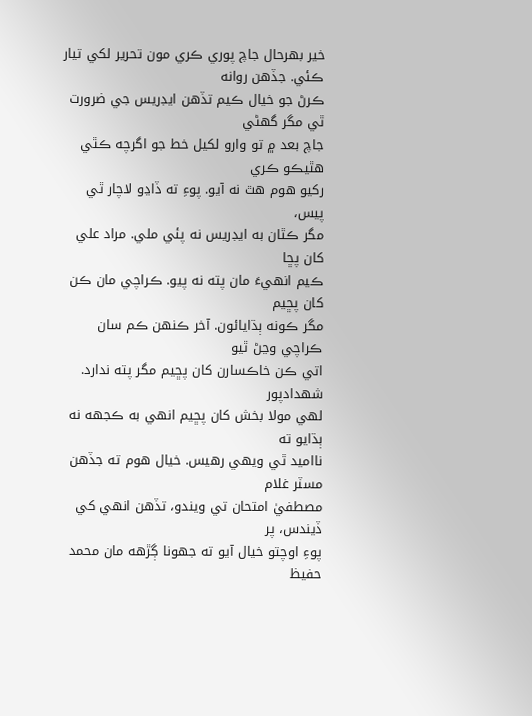خير بهرحال جاچ پوري ڪري مون تحرير لکي تيار ڪئي. جڏهن روانه
ڪرڻ جو خيال ڪيم تڏهن ايڊريس جي ضرورت ٿي مگر گهڻي
جاچ بعد ۾ تو وارو لکيل خط جو اگرچه ڪٿي هٿيڪو ڪري
رکيو هوم هٿ نه آيو. پوءِ ته ڏاڍو لاچار ٿي پيس،
مگر ڪٿان به ايڊريس نه پئي ملي. مراد علي کان پڇا
ڪيم انهيءَ مان پته نه پيو. ڪراچي مان ڪن کان پڇيم
مگر ڪونه ٻڌايائون. آخر ڪنهن ڪم سان ڪراچي وڃڻ ٿيو
اتي ڪن خاڪسارن کان پڇيم مگر پته ندارد. شهدادپور
لهي مولا بخش کان پڇيم انهي به ڪجهه نه ٻڌايو ته
نااميد ٿي ويهي رهيس. خيال هوم ته جڏهن مسٽر غلام
مصطفيٰ امتحان تي ويندو، تڏهن انهي کي ڏيندس، پر
پوءِ اوچتو خيال آيو ته جهونا ڳڙهه مان محمد حفيظ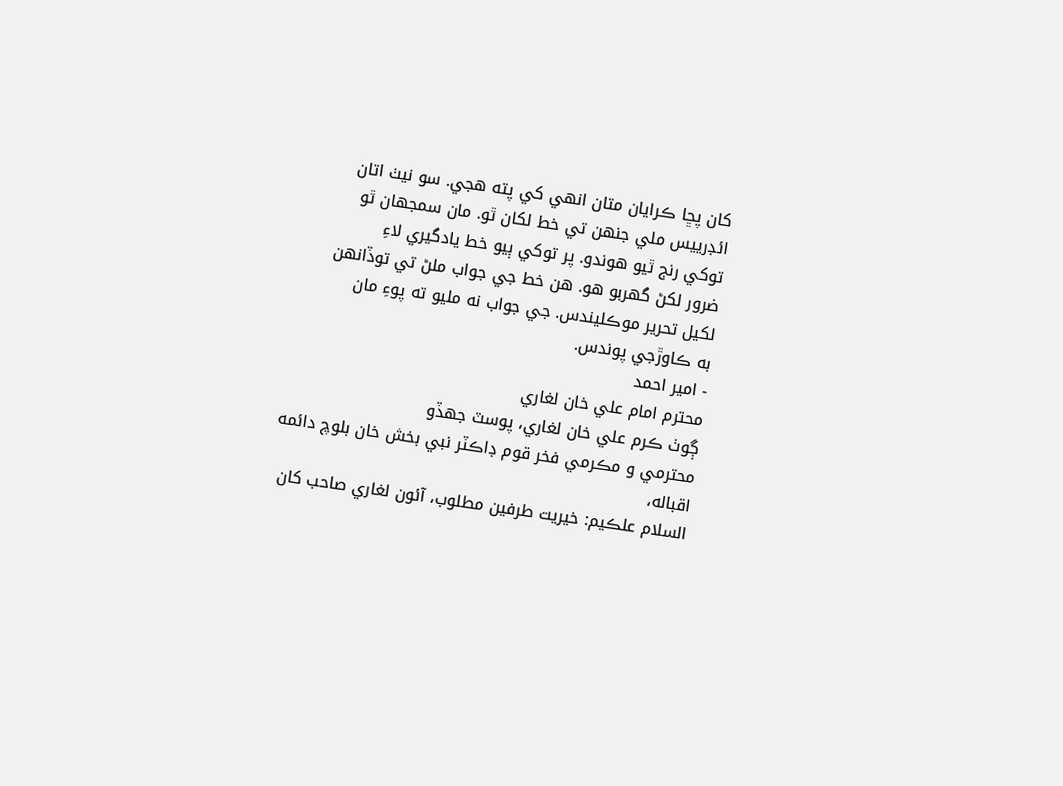کان پڇا ڪرايان متان انهي کي پته هجي. سو نيٺ اتان
ائڊرييس ملي جنهن تي خط لکان ٿو. مان سمجهان ٿو
توکي رنج ٿيو هوندو. پر توکي ٻيو خط يادگيري لاءِ
ضرور لکڻ گهربو هو. هن خط جي جواب ملڻ تي توڏانهن
لکيل تحرير موڪليندس. جي جواب نه مليو ته پوءِ مان
به ڪاوڙجي پوندس.
- امير احمد
محترم امام علي خان لغاري
ڳوٺ ڪرم علي خان لغاري، پوسٽ جهڏو
محترمي و مڪرمي فخر قوم ڊاڪٽر نبي بخش خان بلوچ دائمه اقباله،
السلام علڪيم: خيريت طرفين مطلوب، آئون لغاري صاحب کان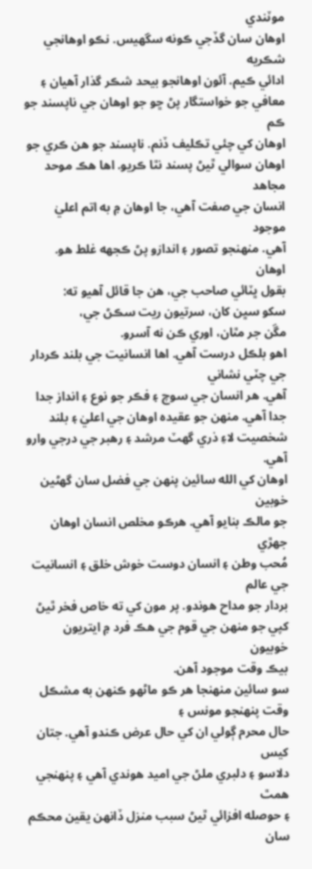موٽندي
اوهان سان گڏجي ڪونه سگهيس. نڪو اوهانجي شڪريه
ادائي ڪيم. آئون اوهانجو بيحد شڪر گذار آهيان ۽
معافي جو خواستگار پڻ ڇو جو اوهان جي ناپسند جو ڪم
اوهان کي چئي تڪليف ڏنم. ناپسند جو هن ڪري جو
اوهان سوالي ٿيڻ پسند نٿا ڪريو. اها هڪ موحد مجاهد
انسان جي صفت آهي، جا اوهان ۾ به اتم اعليٰ موجود
آهي. منهنجو تصور ۽ اندازو پڻ ڪجهه غلط هو. اوهان
بقول ڀٽائي صاحب جي، هن جا قائل آهيو ته:
سکو سڀن کان، سرتيون ريت سڪڻ جي،
مڱن جر مٿان، اوري ڪن نه آسرو.
اهو بلڪل درست آهي. اها انسانيت جي بلند ڪردار جي چٽي نشاني
آهي. هر انسان جي سوچ ۽ فڪر جو نوع ۽ انداز جدا
جدا آهي. منهن جو عقيده اوهان جي اعليٰ ۽ بلند
شخصيت لاءِ ذري گهٽ مرشد ۽ رهبر جي درجي وارو آهي.
اوهان کي الله سائين پنهن جي فضل سان گهڻين خوبين
جو مالڪ بنايو آهي. هرڪو مخلص انسان اوهان جهڙي
مُحب وطن ۽ انسان دوست خوش خلق ۽ انسانيت جي عالم
بردار جو مداح هوندو. پر مون کي ته خاص فخر ٿيڻ
کپي جو منهن جي قوم جي هڪ فرد ۾ ايتريون خوبيون
بيڪ وقت موجود آهن.
سو سائين منهنجا هر ڪو ماڻهو ڪنهن به مشڪل وقت پنهنجو مونس ۽
حال محرم ڳولي ان کي حال عرض ڪندو آهي. جتان کيس
دلاسو ۽ دلبري ملڻ جي اميد هوندي آهي ۽ پنهنجي همٿ
۽ حوصله افزائي ٿيڻ سبب منزل ڏانهن يقين محڪم سان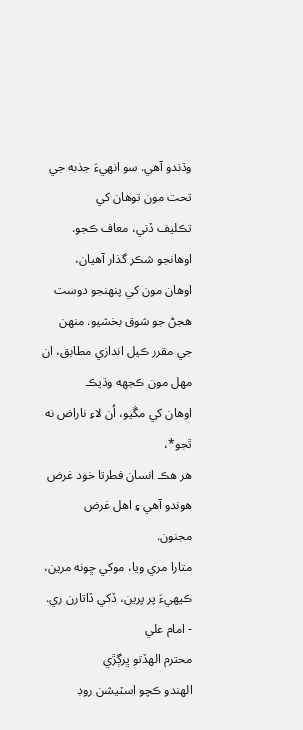وڌندو آهي. سو انهيءَ جذبه جي تحت مون توهان کي
تڪليف ڏني، معاف ڪجو. اوهانجو شڪر گذار آهيان،
اوهان مون کي پنهنجو دوست هجڻ جو شوق بخشيو. منهن
جي مقرر ڪيل اندازي مطابق، ان مهل مون ڪجهه وڌيڪ
اوهان کي مڱيو، اُن لاءِ ناراض نه ٿجو*،
هر هڪ انسان فطرتا خود غرض هوندو آهي ۽ اهل غرض
مجنون.
متارا مري ويا، موکي ڇونه مرين،
ڪيهيءَ پر پرين، ڏکي ڏاتارن ري.
- امام علي
محترم الهڏتو ڀرڳڙي
الهندو ڪچو اسٽيشن روڊ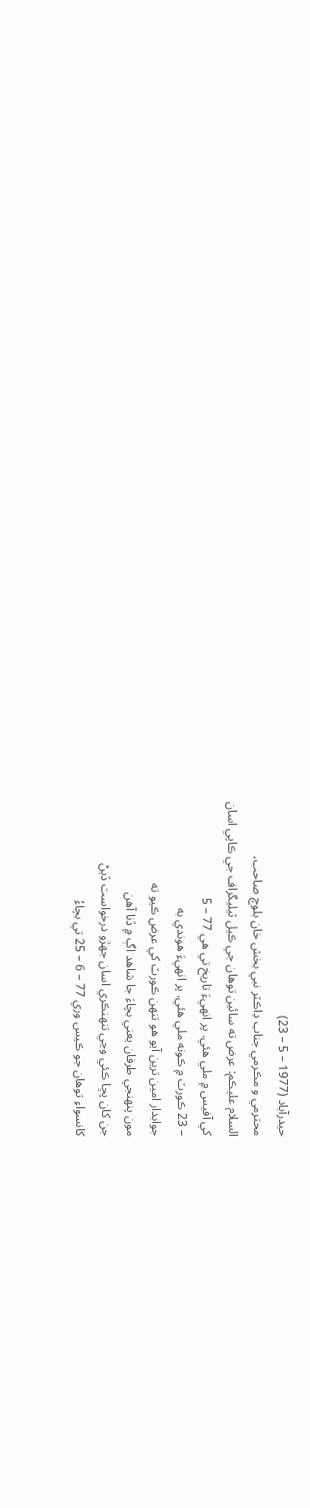حيدرآباد (1977 – 5 – 23)
محترمي و مڪرمي جناب ڊاڪٽر نبي بخش خان بلوچ صاحب،
السلام عليڪم: عرض ته سائين توهان جي ڪيل ٽيليگراف جي ڪاپي اسان
کي آفيس ۾ ملي هئي. پر انهيءَ تاريخ تي هي 77 – 5
– 23 ڪورٽ ۾ ڪونه ملي هئي. پر انهيءَ هوندي به
جوابدار امين ترين آيو هو تنهن ڪورٽ کي عرض ڪيو ته
مون پنهنجي طرفان يعني بچاءَ جا شاهد اڳ ۾ ڏنا آهن
جن کان پڇا ڪئي وڃي تنهنڪري اسان جهڙو درخواست ڏيڻ
کانسواءِ توهان جو ڪيس وري 77 – 6 – 25 تي بچاءُ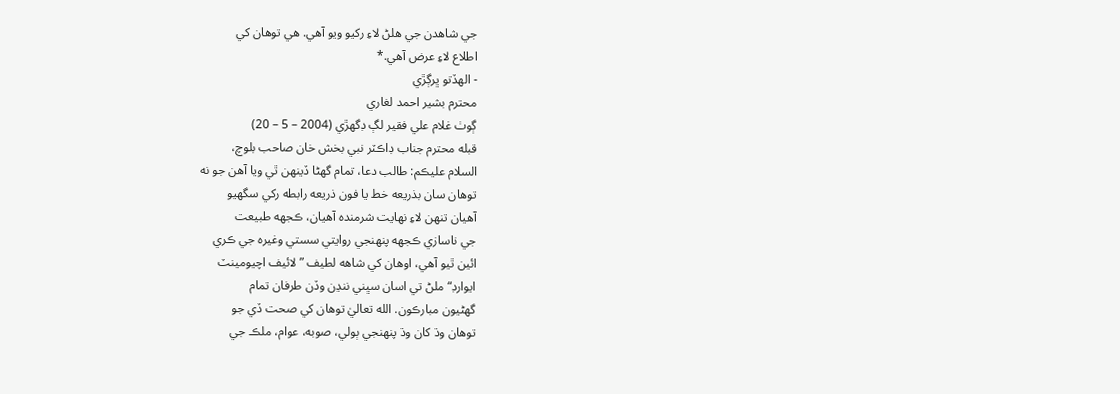جي شاهدن جي هلڻ لاءِ رکيو ويو آهي. هي توهان کي
اطلاع لاءِ عرض آهي.*
- الهڏتو ڀرڳڙي
محترم بشير احمد لغاري
ڳوٺ غلام علي فقير لڳ ڊگهڙي (2004 – 5 – 20)
قبله محترم جناب ڊاڪٽر نبي بخش خان صاحب بلوچ،
السلام عليڪم: طالب دعا، تمام گهڻا ڏينهن ٿي ويا آهن جو نه
توهان سان بذريعه خط يا فون ذريعه رابطه رکي سگهيو
آهيان تنهن لاءِ نهايت شرمنده آهيان، ڪجهه طبيعت
جي ناسازي ڪجهه پنهنجي روايتي سستي وغيره جي ڪري
ائين ٿيو آهي، اوهان کي شاهه لطيف ”لائيف اچيومينٽ
ايوارڊ“ ملڻ تي اسان سڀني ننڍن وڏن طرفان تمام
گهڻيون مبارڪون. الله تعاليٰ توهان کي صحت ڏي جو
توهان وڌ کان وڌ پنهنجي ٻولي، صوبه، عوام، ملڪ جي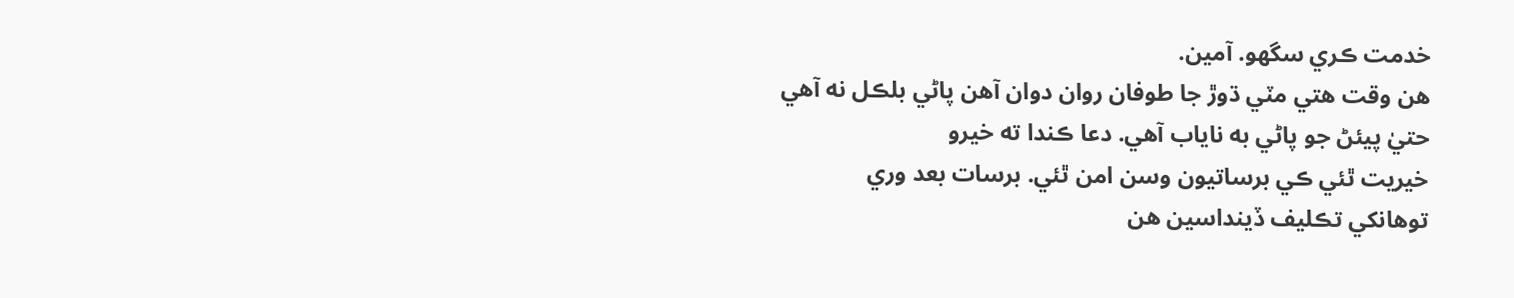خدمت ڪري سگهو. آمين.
هن وقت هتي مٽي ڌوڙ جا طوفان روان دوان آهن پاڻي بلڪل نه آهي
حتيٰ پيئڻ جو پاڻي به ناياب آهي. دعا ڪندا ته خيرو
خيريت ٿئي ڪي برساتيون وسن امن ٿئي. برسات بعد وري
توهانکي تڪليف ڏينداسين هن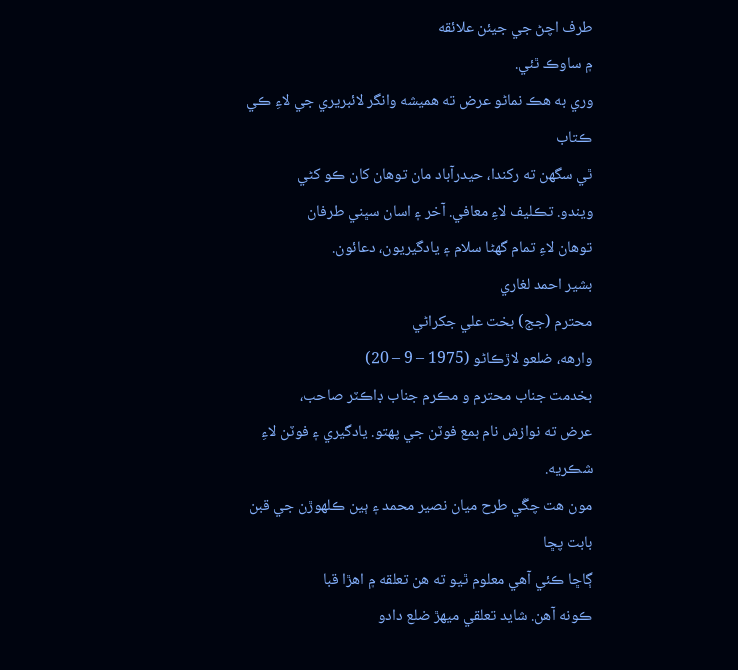طرف اچڻ جي جيئن علائقه
۾ ساوڪ ٿئي.
وري به هڪ نماڻو عرض ته هميشه وانگر لائبريري جي لاءِ ڪي ڪتاب
ٿي سگهن ته رکندا، حيدرآباد مان توهان کان ڪو کڻي
ويندو. تڪليف لاءِ معافي. آخر ۽ اسان سڀني طرفان
توهان لاءِ تمام گهڻا سلام ۽ يادگيريون، دعائون.
بشير احمد لغاري
محترم (جج) بخت علي جکراڻي
وارهه، ضلعو لاڙڪاڻو (1975 – 9 – 20)
بخدمت جناب محترم و مڪرم جناب ڊاڪٽر صاحب،
عرض ته نوازش نام بمع فوٽن جي پهتو. يادگيري ۽ فوٽن لاءِ شڪريه.
مون هت چڱي طرح ميان نصير محمد ۽ ٻين ڪلهوڙن جي قبن بابت پڇا
ڳاڇا ڪئي آهي معلوم ٿيو ته هن تعلقه ۾ اهڙا قبا
ڪونه آهن. شايد تعلقي ميهڙ ضلع دادو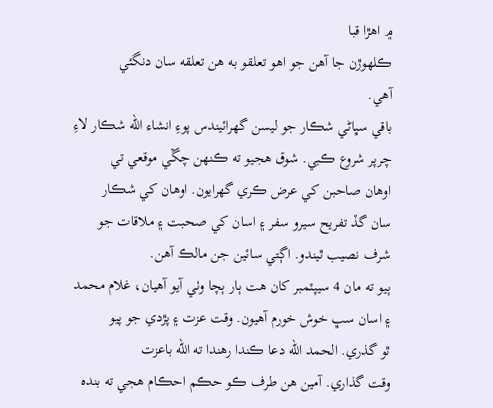۾ اهڙا قبا
ڪلهوڙن جا آهن جو اهو تعلقو به هن تعلقه سان دنگئي
آهي.
باقي سڀاڻي شڪار جو ليسن گهرائيندس پوءِ انشاء الله شڪار لاءِ
چرپر شروع ڪبي. شوق هجيو ته ڪنهن چڱي موقعي تي
اوهان صاحبن کي عرض ڪري گهرايون. اوهان کي شڪار
سان گڏ تفريح سيرو سفر ۽ اسان کي صحبت ۽ ملاقات جو
شرف نصيب ٿيندو. اڳتي سائين جن مالڪ آهن.
ٻيو ته مان 4 سيپٽمبر کان هت ٻار ٻچا وٺي آيو آهيان، غلام محمد
۽ اسان سڀ خوش خورم آهيون. وقت عزت ۽ پڙدي جو پيو
ٿو گذري. الحمد الله دعا ڪندا رهندا ته الله باعزت
وقت گذاري. آمين هن طرف ڪو حڪم احڪام هجي ته بنده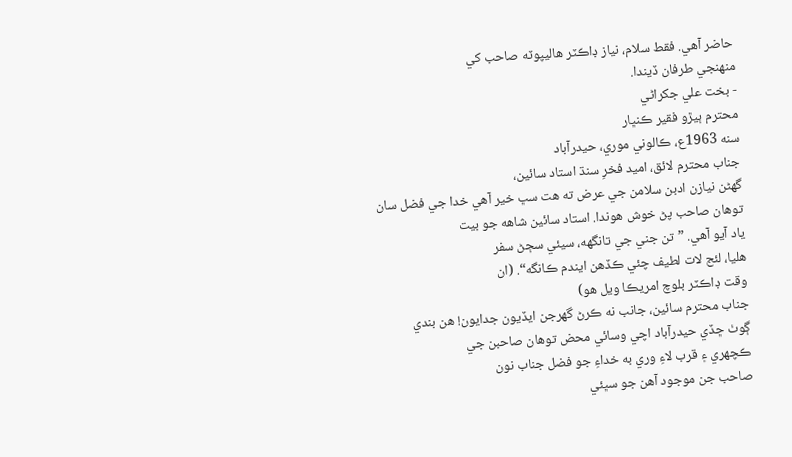حاضر آهي. فقط سلام، نياز ڊاڪٽر هاليپوٽه صاحب کي
منهنجي طرفان ڏيندا.
- بخت علي جکراڻي
محترم ٻيڙو فقير ڪنڀار
سنه 1963ع، ڪالوني موري، حيدرآباد
جناب محترم لائق، اميد فخرِ سنڌ استاد سائين،
گهڻن نيازن ادبن سلامن جي عرض ته هت سڀ خير آهي خدا جي فضل سان
توهان صاحب پڻ خوش هوندا. استاد سائين شاهه جو بيت
ياد آيو آهي. ”تن جني جي تانگهه، سيئي سڄڻ سفر
هليا، لئج لات لطيف چئي ڪڏهن ايندم ڪانگه“. (ان
وقت ڊاڪٽر بلوچ امريڪا ويل هو)
جناب محترم سائين، جانب نه ڪرڻ گهرجن ايڏيون جدايون! هن بندي
ڳوٺ ڇڏي حيدرآباد اچي وسائي محض توهان صاحبن جي
ڪچهري ۽ قرب لاءِ وري به خداءِ جو فضل جناب نون
صاحب جن موجود آهن جو سڀئي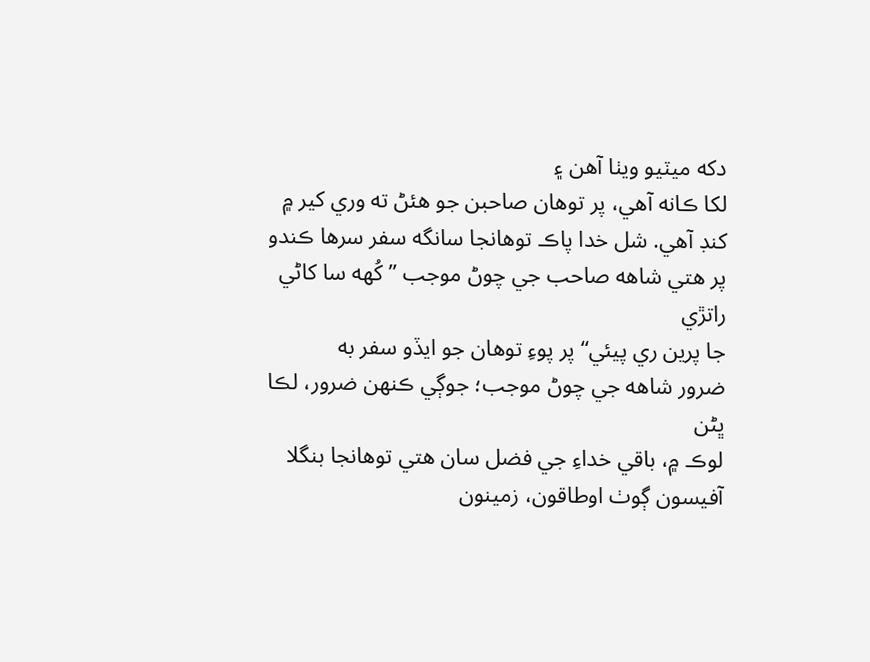دکه ميٽيو ويٺا آهن ۽
لکا ڪانه آهي، پر توهان صاحبن جو هئڻ ته وري کير ۾
کنڊ آهي. شل خدا پاڪ توهانجا سانگه سفر سرها ڪندو
پر هتي شاهه صاحب جي چوڻ موجب ”کُهه سا کاڻي راتڙي
جا پرين ري پيئي“ پر پوءِ توهان جو ايڏو سفر به
ضرور شاهه جي چوڻ موجب؛ جوڳي ڪنهن ضرور، لڪا ڀڻن
لوڪ ۾، باقي خداءِ جي فضل سان هتي توهانجا بنگلا
آفيسون ڳوٺ اوطاقون، زمينون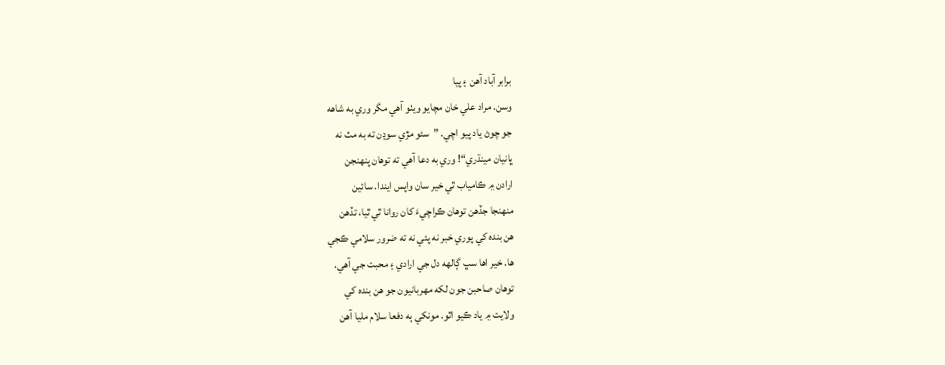برابر آباد آهن ۽ پيا
وسن. مراد علي خان مچايو ويٺو آهي مگر وري به شاهه
جو چوڻ ياد پيو اچي. ”سئو مڙي سوڍن ته به مٽ نه
ڀانيان مينڌري“! وري به دعا آهي ته توهان پنهنجن
ارادن ۾ ڪامياب ٿي خير سان واپس ايندا. سائين
منهنجا جڏهن توهان ڪراچيءَ کان روانا ٿي ٿيا، تڏهن
هن بنده کي پوري خبر نه پئي نه ته ضرور سلامي ڪجي
ها. خير اها سڀ ڳالهه دل جي ارادي ۽ محبت جي آهي.
توهان صاحبن جون لکه مهربانيون جو هن بنده کي
ولايت ۾ ياد ڪيو اٿو. مونکي ٻه دفعا سلام مليا آهن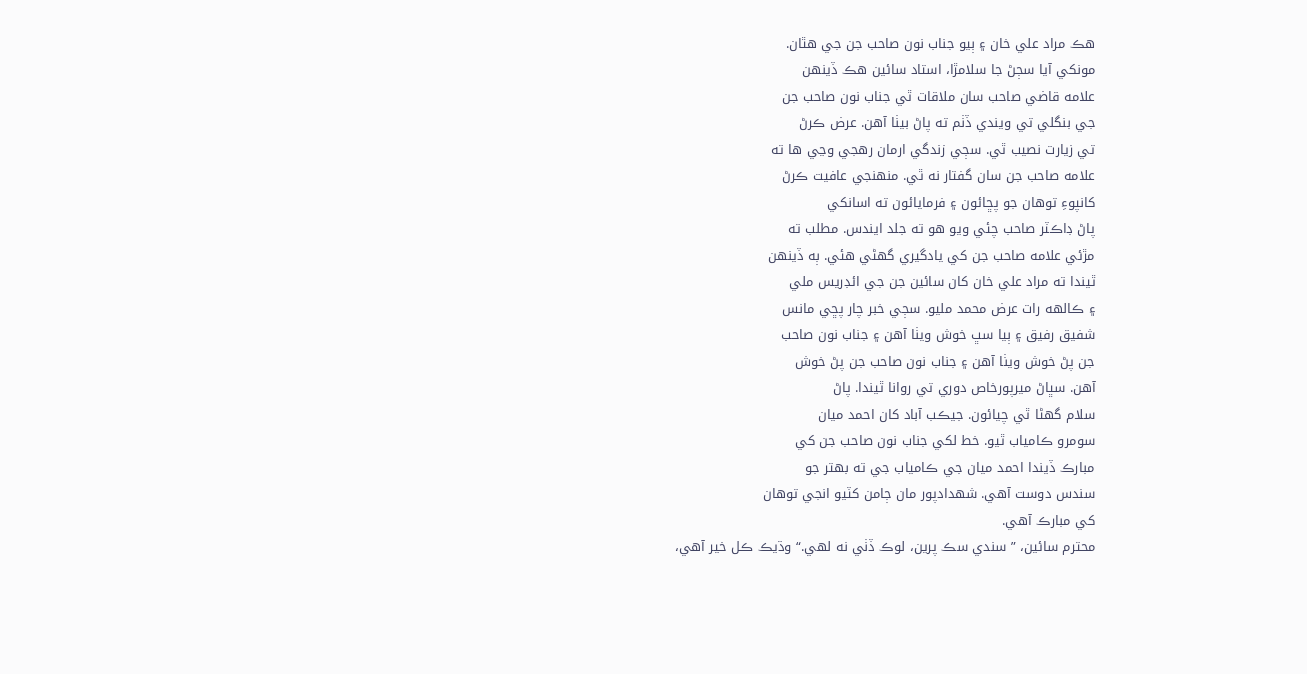هڪ مراد علي خان ۽ ٻيو جناب نون صاحب جن جي هٿان.
مونکي آيا سڄڻ جا سلامڙا، استاد سائين هڪ ڏينهن
علامه قاضي صاحب سان ملاقات ٿي جناب نون صاحب جن
جي بنگلي تي ويندي ڏٺم ته پاڻ بيٺا آهن. عرض ڪرڻ
تي زيارت نصيب ٿي. سڄي زندگي ارمان رهجي وڃي ها ته
علامه صاحب جن سان گفتار نه ٿي. منهنجي عافيت ڪرڻ
کانپوءِ توهان جو پڇائون ۽ فرمايائون ته اسانکي
پاڻ ڊاڪٽر صاحب چئي ويو هو ته جلد ايندس. مطلب ته
مڙئي علامه صاحب جن کي يادگيري گهڻي هئي. ٻه ڏينهن
ٿيندا ته مراد علي خان کان سائين جن جي ائڊريس ملي
۽ ڪالهه رات عرض محمد مليو. سڄي خبر چار پڇي مانس
شفيق رفيق ۽ ٻيا سڀ خوش ويٺا آهن ۽ جناب نون صاحب
جن پڻ خوش ويٺا آهن ۽ جناب نون صاحب جن پڻ خوش
آهن. سڀاڻ ميرپورخاص دوري تي روانا ٿيندا. پاڻ
سلام گهڻا ٿي چيائون. جيڪب آباد کان احمد ميان
سومرو ڪامياب ٿيو. خط لکي جناب نون صاحب جن کي
مبارڪ ڏيندا احمد ميان جي ڪامياب جي ته بهتر جو
سندس دوست آهي. شهدادپور مان ڄامن کٽيو انجي توهان
کي مبارڪ آهي.
محترم سائين، ”سندي سڪ پرين، لوڪ ڏٺي نه لهي.“ وڌيڪ ڪل خير آهي،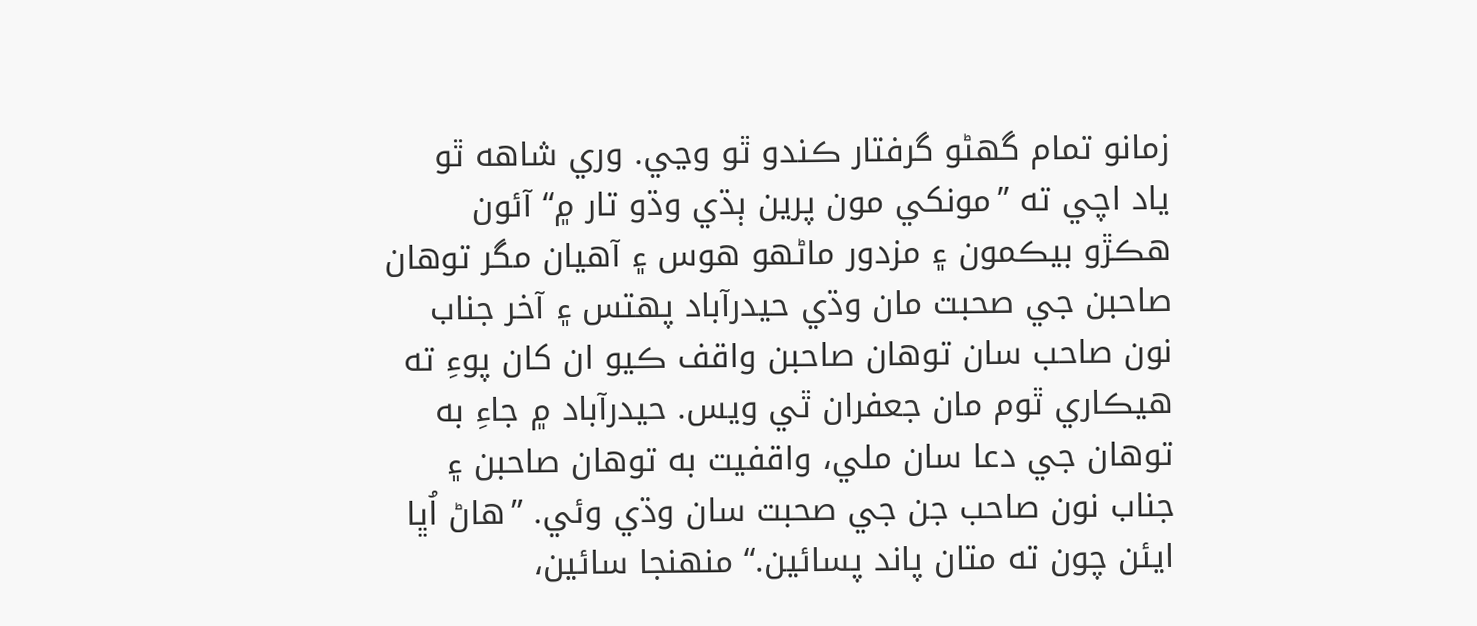زمانو تمام گهڻو گرفتار ڪندو ٿو وڃي. وري شاهه ٿو
ياد اچي ته ”مونکي مون پرين ٻڌي وڌو تار ۾“ آئون
هڪڙو بيڪمون ۽ مزدور ماڻهو هوس ۽ آهيان مگر توهان
صاحبن جي صحبت مان وڌي حيدرآباد پهتس ۽ آخر جناب
نون صاحب سان توهان صاحبن واقف ڪيو ان کان پوءِ ته
هيڪاري ٿوم مان جعفران ٿي ويس. حيدرآباد ۾ جاءِ به
توهان جي دعا سان ملي، واقفيت به توهان صاحبن ۽
جناب نون صاحب جن جي صحبت سان وڌي وئي. ”هاڻ اُڀا
ايئن چون ته متان پاند پسائين.“ منهنجا سائين،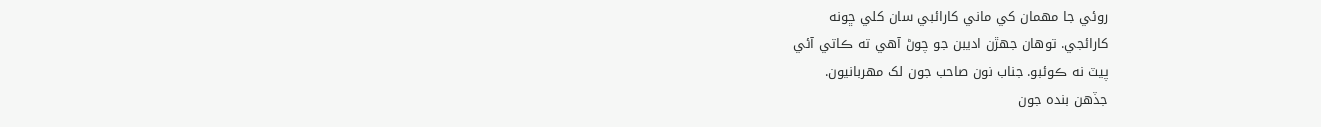روئي جا مهمان کي ماني کارائبي سان کلي ڇونه
کارائجي. توهان جهڙن اديبن جو چوڻ آهي ته ڪاتي آئي
پيٽ نه ڪوئبو. جناب نون صاحب جون لک مهربانيون.
جڏهن بنده جون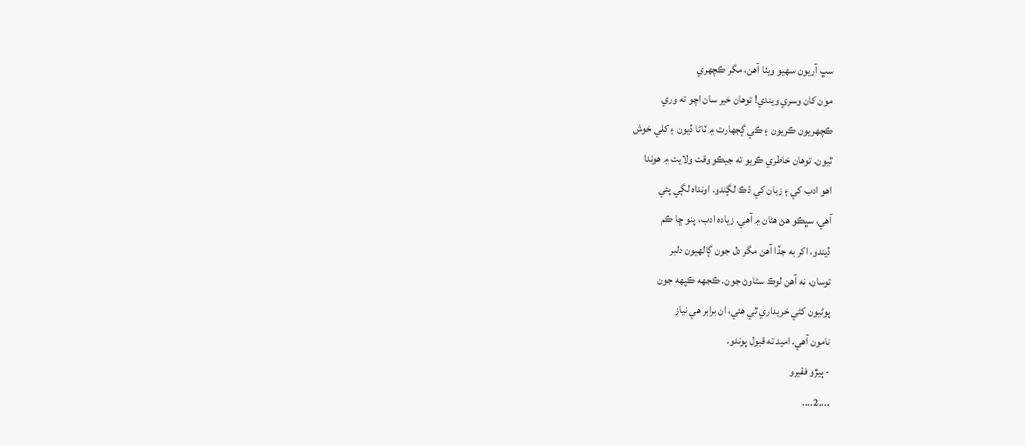سڀ آريون سهيو ويٺا آهن، مگر ڪچهري
مون کان وسري ويندي! توهان خير سان اچو ته وري
ڪچهريون ڪريون ۽ ڪي ڳجهارت ۾ ٽاڻا ڏيون ۽ کلي خوش
ٿيون. توهان خاطري ڪريو ته جيڪو وقت ولايت ۾ هوندا
اهو ادب کي ۽ زبان کي ڌڪ لڳندو. اونداه لڳي پئي
آهي، سڀڪو هڻ هڻان ۾ آهي. زياده ادب، پنو ڇا ڪم
ڏيندو، اکر به جڏا آهن مگر دل جون ڳالهيون دلبر
توسان، نه آهن لوڪ سڻاوڻ جون. ڪجهه ڪپهه جون
پوڻيون کڻي خريداري ٿي هئي، ان برابر هي نياز
نامون آهي. اميد ته قبول پوندو.
- ٻيڙو فقيرو
....2....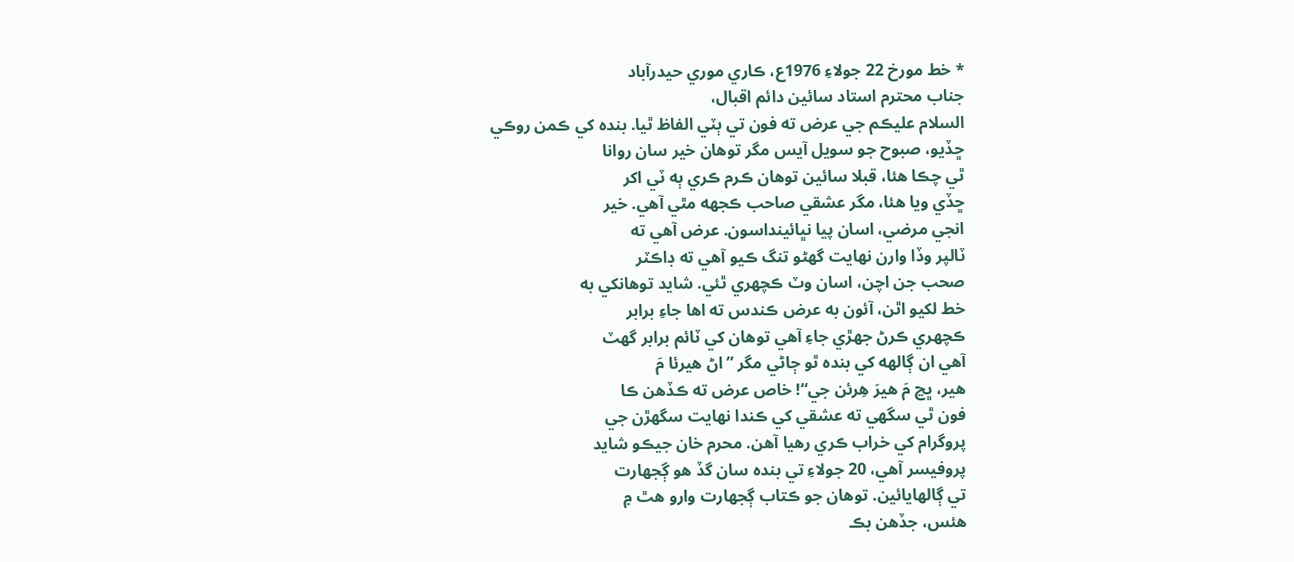* خط مورخ 22 جولاءِ 1976ع، ڪاري موري حيدرآباد
جناب محترم استاد سائين دائم اقبال،
السلام عليڪم جي عرض ته فون تي ٻٽي الفاظ ٿيا. بنده کي ڪمن روڪي
ڇڏيو، صبوح جو سويل آيس مگر توهان خير سان روانا
ٿي چڪا هئا، قبلا سائين توهان ڪرم ڪري ٻه ٽي اکر
ڇڏي ويا هئا، مگر عشقي صاحب ڪجهه مٿي آهي. خير
انجي مرضي، اسان پيا نڀائينداسون. عرض آهي ته
ٽالپر وڏا وارن نهايت گهڻو تنگ ڪيو آهي ته ڊاڪٽر
صحب جن اچن، اسان وٽ ڪچهري ٿئي. شايد توهانکي به
خط لکيو اٿن، آئون به عرض ڪندس ته اها جاءِ برابر
ڪچهري ڪرڻ جهڙي جاءِ آهي توهان کي ٽائم برابر گهٽ
آهي ان ڳالهه کي بنده ٿو ڄاڻي مگر ”اڻ هيرئا مَ
هير، ڀڃ مَ هيرَ هِرئن جي“! خاص عرض ته ڪڏهن ڪا
فون ٿي سگهي ته عشقي کي ڪندا نهايت سگهڙن جي
پروگرام کي خراب ڪري رهيا آهن. محرم خان جيڪو شايد
پروفيسر آهي، 20 جولاءِ تي بنده سان گڏ هو ڳجهارت
تي ڳالهايائين. توهان جو ڪتاب ڳجهارت وارو هٿ ۾
هئس، جڏهن بڪ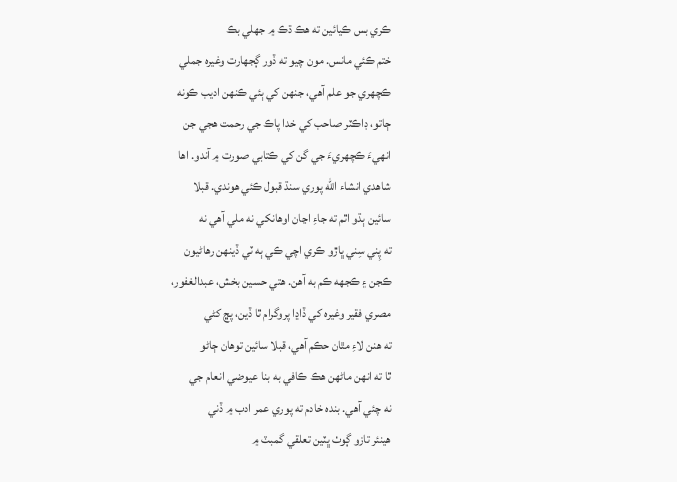ڪري بس ڪيائين ته هڪ ڌڪ ۾ جهلي بڪ
ختم ڪئي مانس. مون چيو ته ڏور ڳجهارت وغيره جملي
ڪچهري جو علم آهي، جنهن کي ٻئي ڪنهن اديب ڪونه
ڄاتو، ڊاڪٽر صاحب کي خدا پاڪ جي رحمت هجي جن
انهيءَ ڪچهريءَ جي گن کي ڪتابي صورت ۾ آندو. اها
شاهدي انشاء الله پوري سنڌ قبول ڪئي هوندي. قبلا
سائين ٻڌو اٿم ته جاءِ اڃان اوهانکي نه ملي آهي نه
ته پِني سِني ڀاڙو ڪري اچي ڪي ٻه ٽي ڏينهن رهاڻيون
ڪجن ۽ ڪجهه ڪم به آهن. هتي حسين بخش، عبدالغفور،
مصري فقير وغيره کي ڏاڍا پروگرام ٿا ڏين، پڇ کڻي
ته هنن لاءِ مٿان حڪم آهي، قبلا سائين توهان ڄاڻو
ٿا ته انهن ماڻهن هڪ ڪافي به بنا عيوضي انعام جي
نه چئي آهي. بنده خادم ته پوري عمر ادب ۾ ڏني
هينئر تازو ڳوٺ ڀٽين تعلقي گمبٽ ۾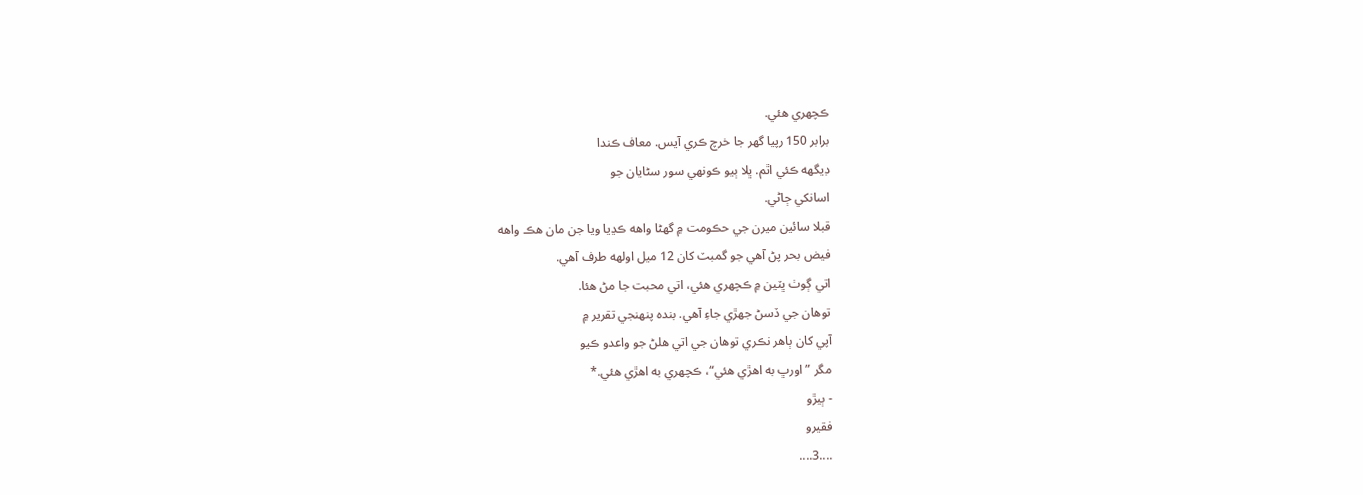ڪچهري هئي.
برابر 150 رپيا گهر جا خرچ ڪري آيس. معاف ڪندا
ڊيگهه ڪئي اٿم. ڀلا ٻيو ڪونهي سور سڻايان جو
اسانکي ڄاڻي.
قبلا سائين ميرن جي حڪومت ۾ گهڻا واهه ڪڍيا ويا جن مان هڪ واهه
فيض بحر پڻ آهي جو گمبٽ کان 12 ميل اولهه طرف آهي.
اتي ڳوٺ ڀٽين ۾ ڪچهري هئي، اتي محبت جا مڻ هئا.
توهان جي ڏسڻ جهڙي جاءِ آهي. بنده پنهنجي تقرير ۾
آپي کان ٻاهر نڪري توهان جي اتي هلڻ جو واعدو ڪيو
مگر ”اورڀ به اهڙي هئي“، ڪچهري به اهڙي هئي.*
- ٻيڙو
فقيرو
....3....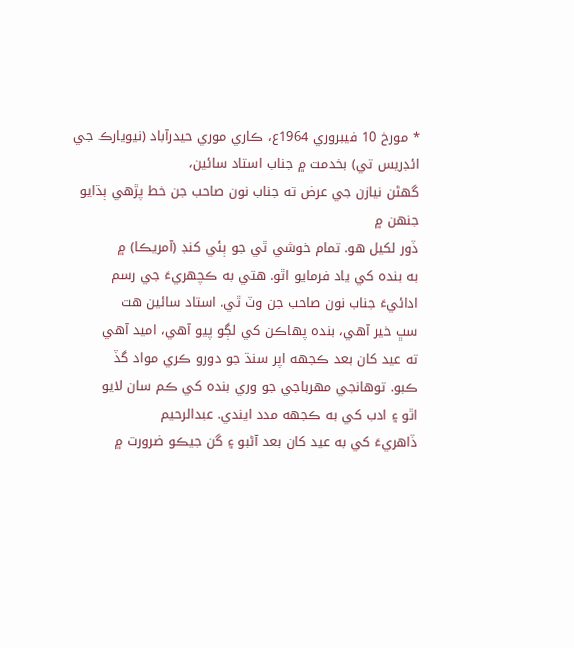* مورخ 10 فيبروري 1964ع، ڪاري موري حيدرآباد (نيويارڪ جي
ائڊريس تي) بخدمت ۾ جناب استاد سائين،
گهڻن نيازن جي عرض ته جناب نون صاحب جن خط پڙهي ٻڌايو جنهن ۾
ڏور لکيل هو. تمام خوشي ٿي جو ٻئي کنڊ (آمريڪا) ۾
به بنده کي ياد فرمايو اٿو. هتي به ڪچهريءَ جي رسم
ادائيءَ جناب نون صاحب جن وٽ ٿي. استاد سائين هت
سڀ خير آهي، بنده پهاڪن کي لڳو پيو آهي، اميد آهي
ته عيد کان بعد ڪجهه اپر سنڌ جو دورو ڪري مواد گڏ
ڪبو. توهانجي مهرباجي جو وري بنده کي ڪم سان لايو
اٿو ۽ ادب کي به ڪجهه مدد ايندي. عبدالرحيم
ڏاهريءَ کي به عيد کان بعد آڻبو ۽ گن جيڪو ضرورت ۾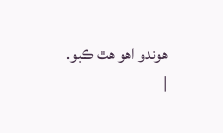هوندو اهو هٿ ڪبو.
|